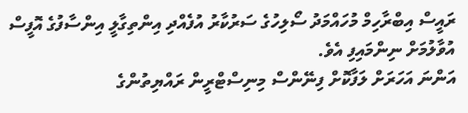ރައީސް އިބްރާހިމް މުހައްމަދު ސޯލިހުގެ ސަރުކާރު އުފެއްދި އިންތިގާލީ އިންސާފުގެ އޮފީސް އުވާލުމަށް ނިންމައިފި އެވެ.
އަންނަ އަހަރަށް ލަފާކޮށް ފިނޭންސް މިނިސްޓްރީން ރައްޔިތުންގެ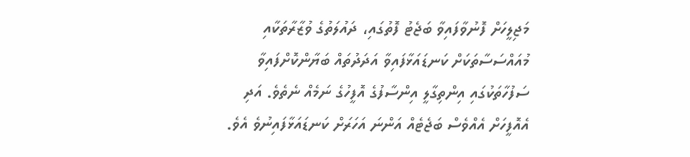މަޖިލީހަށް ފޮނުވާފައިވާ ބަޖެޓު ފޮތުގައި، ދައުލަތުގެ ވުޒާރާތަކާއި މުއައްސަސާތަކަށް ކަނޑައަޅާފައިވާ އަދަދުތައް ބަޔާންކޮށްފައިވާ ސަފުހާތަކުގައި އިންތިގާލީ އިންސާފުގެ އޮފީހުގެ ނަމެއް ނެތެވެ. އަދި އެއޮފީހަށް އެއްވެސް ބަޖެޓެއް އަންނަ އަހަރަށް ކަނޑައަޅާފައިނުވެ އެވެ.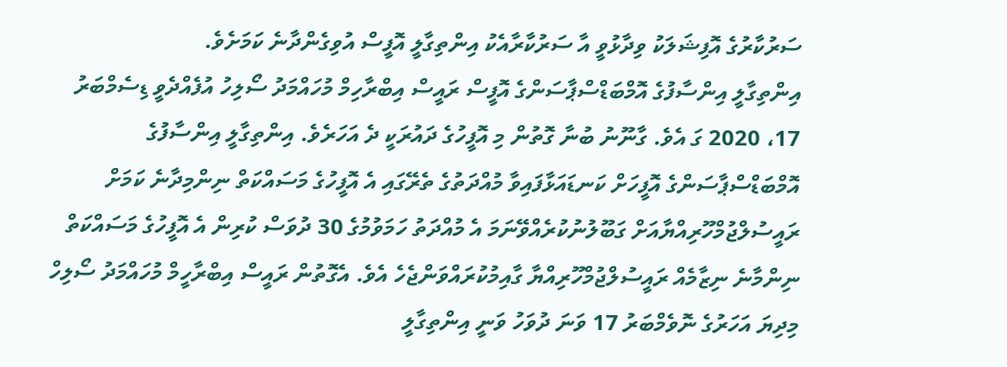ސަރުކާރުގެ އޮފިޝަލަކު ވިދާޅުވީ އާ ސަރުކާރާއެކު އިންތިގާލީ އޮފީސް އުވިގެންދާނެ ކަމަށެވެ.
އިންތިގާލީ އިންސާފުގެ އޮމްބަޑްސްޕާސަންގެ އޮފީސް ރައީސް އިބްރާހިމް މުހައްމަދު ސޯލިހު އުފެއްދެވީ ޑިސެމްބަރު 17، 2020 ގަ އެވެ. ގާނޫނު ބުނާ ގޮތުން މި އޮފީހުގެ ދައުރަކީ ދެ އަހަރެވެ. އިންތިގާލީ އިންސާފުގެ އޮމްބަޑްސްޕާސަންގެ އޮފީހަށް ކަނޑައަޅާފައިވާ މުއްދަތުގެ ތެރޭގައި އެ އޮފީހުގެ މަސައްކަތް ނިންމިދާނެ ކަމަށް ރައީސުލްޖުމްހޫރިއްޔާއަށް ގަބޫލުނުކުރެއްވޭނަމަ އެ މުއްދަތު ހަމަވުމުގެ 30 ދުވަސް ކުރިން އެ އޮފީހުގެ މަސައްކަތް ނިންމާނެ ނިޒާމެއް ރައީސުލްޖުމްހޫރިއްޔާ ގާއިމުކުރައްވަންޖެހެ އެވެ. އެގޮތުން ރައީސް އިބްރާހީމް މުހައްމަދު ސޯލިހް މިދިޔަ އަހަރުގެ ނޮވެމްބަރު 17 ވަނަ ދުވަހު ވަނީ އިންތިގާލީ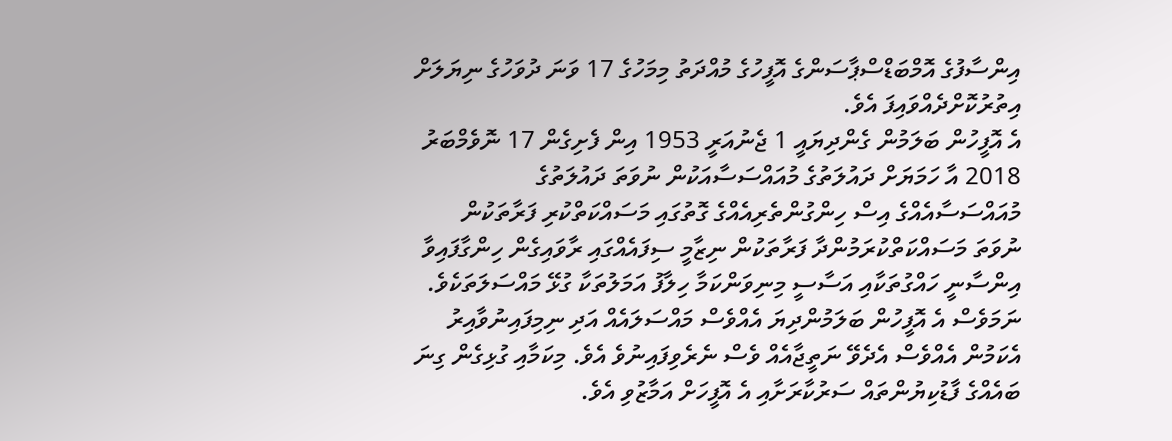އިންސާފުގެ އޮމްބަޑްސްޕާސަންގެ އޮފީހުގެ މުއްދަތު މިމަހުގެ 17 ވަނަ ދުވަހުގެ ނިޔަލަށް އިތުރުކޮށްދެއްވައިފަ އެވެ.
އެ އޮފީހުން ބަލަމުން ގެންދިޔައީ 1 ޖެނުއަރީ 1953 އިން ފެށިގެން 17 ނޮވެމްބަރު 2018 އާ ހަމަޔަށް ދައުލަތުގެ މުއައްސަސާއަކުން ނުވަތަ ދައުލަތުގެ މުއައްސަސާއެއްގެ އިސް ހިންގުންތެރިއެއްގެ ގޮތުގައި މަސައްކަތްކުރި ފަރާތަކުން ނުވަތަ މަސައްކަތްކުރަމުންދާ ފަރާތަކުން ނިޒާމީ ސިފައެއްގައި ރާވައިގެން ހިންގާފައިވާ އިންސާނީ ހައްގުތަކާއި އަސާސީ މިނިވަންކަމާ ހިލާފު އަމަލުތަކާ ގުޅޭ މައްސަލަތަކެވެ.
ނަމަވެސް އެ އޮފީހުން ބަލަމުންދިޔަ އެއްވެސް މައްސަލައެއް އަދި ނިމިފައިނުވާއިރު އެކަމުން އެއްވެސް އެދެވޭ ނަތީޖާއެއް ވެސް ނެރެވިފައިނުވެ އެވެ. މިކަމާއި ގުޅިގެން ގިނަ ބައެއްގެ ފާޑުކިޔުންތައް ސަރުކާރަށާއި އެ އޮފީހަށް އަމާޒުވި އެވެ.